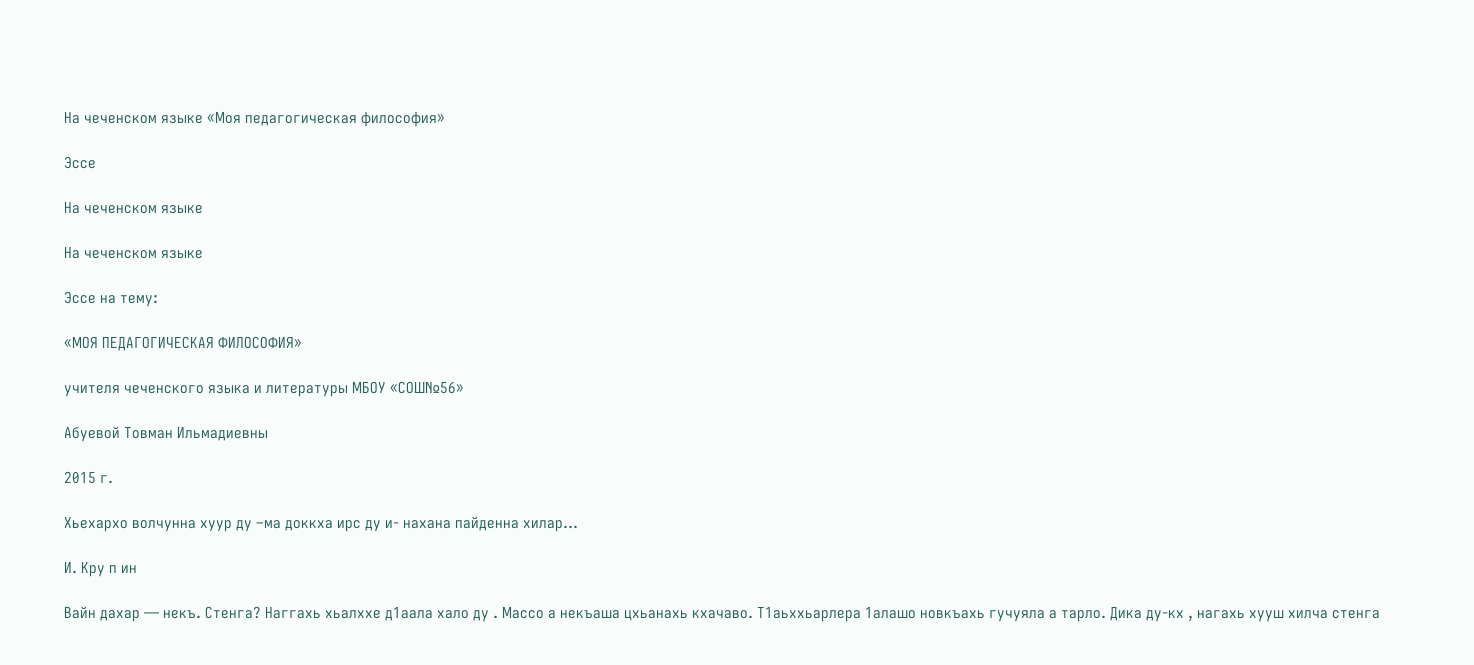На чеченском языке «Моя педагогическая философия»

Эссе

На чеченском языке

На чеченском языке

Эссе на тему:

«МОЯ ПЕДАГОГИЧЕСКАЯ ФИЛОСОФИЯ»

учителя чеченского языка и литературы МБОУ «СОШ№56»

Абуевой Товман Ильмадиевны

2015 г.

Хьехархо волчунна хуур ду –ма доккха ирс ду и- нахана пайденна хилар…

И. Кру п ин

Вайн дахар — некъ. Стенга? Наггахь хьалххе д1аала хало ду . Массо а некъаша цхьанахь кхачаво. Т1аьххьарлера 1алашо новкъахь гучуяла а тарло. Дика ду-кх , нагахь хууш хилча стенга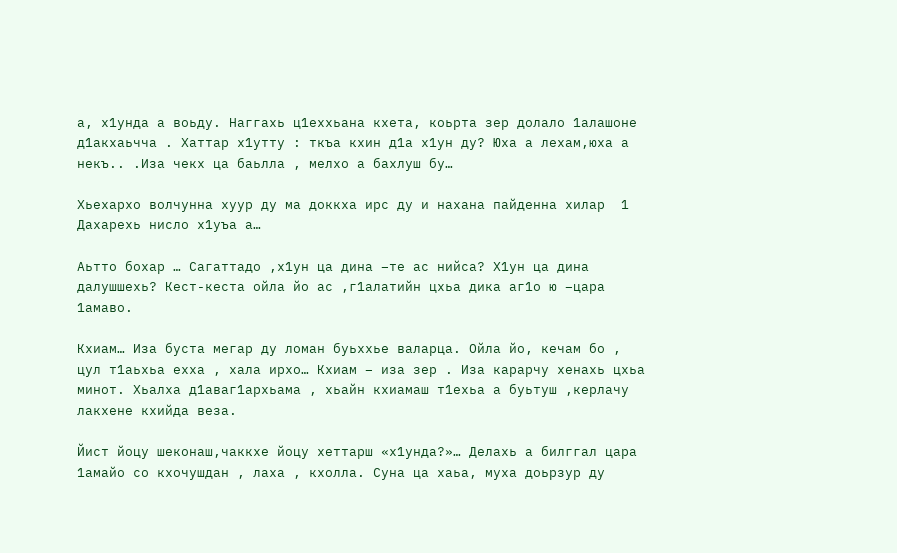а, х1унда а воьду. Наггахь ц1еххьана кхета, коьрта зер долало 1алашоне д1акхаьчча . Хаттар х1утту : ткъа кхин д1а х1ун ду? Юха а лехам,юха а некъ.. .Иза чекх ца баьлла , мелхо а бахлуш бу…

Хьехархо волчунна хуур ду ма доккха ирс ду и нахана пайденна хилар  1 Дахарехь нисло х1уъа а…

Аьтто бохар … Сагаттадо ,х1ун ца дина –те ас нийса? Х1ун ца дина далушшехь? Кест-кеста ойла йо ас ,г1алатийн цхьа дика аг1о ю –цара 1амаво.

Кхиам… Иза буста мегар ду ломан буьххье валарца. Ойла йо, кечам бо , цул т1аьхьа ехха , хала ирхо… Кхиам – иза зер . Иза карарчу хенахь цхьа минот. Хьалха д1аваг1архьама , хьайн кхиамаш т1ехьа а буьтуш ,керлачу лакхене кхийда веза.

Йист йоцу шеконаш,чаккхе йоцу хеттарш «х1унда?»… Делахь а билггал цара 1амайо со кхочушдан , лаха , кхолла. Суна ца хаьа, муха доьрзур ду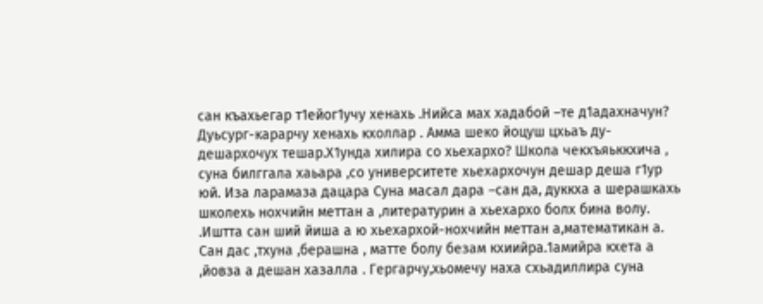сан къахьегар т1ейог1учу хенахь .Нийса мах хадабой –те д1адахначун? Дуьсург-карарчу хенахь кхоллар . Амма шеко йоцуш цхьаъ ду-дешархочух тешар.Х1унда хилира со хьехархо? Школа чекхъяьккхича , суна билггала хаьара ,со университете хьехархочун дешар деша г1ур юй. Иза ларамаза дацара Суна масал дара –сан да, дуккха а шерашкахь школехь нохчийн меттан а ,литературин а хьехархо болх бина волу. .Иштта сан ший йиша а ю хьехархой-нохчийн меттан а,математикан а. Сан дас ,тхуна ,берашна , матте болу безам кхиийра.1амийра кхета а ,йовза а дешан хазалла . Гергарчу,хьомечу наха схьадиллира суна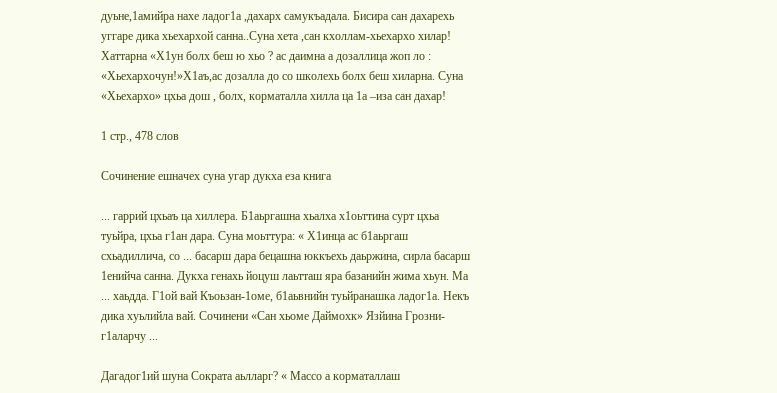дуьне,1амийра нахе ладог1а ,дахарх самукъадала. Бисира сан дахарехь уггаре дика хьехархой санна..Суна хета ,сан кхоллам-хьехархо хилар! Хаттарна «Х1ун болх беш ю хьо ? ас даимна а дозаллица жоп ло : «Хьехархочун!»Х1аъ,ас дозалла до со школехь болх беш хиларна. Суна «Хьехархо» цхьа дош , болх, корматалла хилла ца 1а –иза сан дахар!

1 стр., 478 слов

Сочинение ешначех суна угар дукха еза книга

... гаррий цхьаъ ца хиллера. Б1аьргашна хьалха х1оьттина сурт цхьа туьйра, цхьа г1ан дара. Суна моьттура: « Х1инца ас б1аьргаш схьадиллича, со ... басарш дара бецашна юккъехь даьржина, сирла басарш 1енийча санна. Дукха генахь йоцуш лаьтташ яра базанийн жима хьун. Ма ... хаьдда. Г1ой вай Къоьзан-1оме, б1аьвнийн туьйранашка ладог1а. Некъ дика хуьлийла вай. Сочинени «Сан хьоме Даймохк» Язйина Грозни-г1аларчу ...

Дагадог1ий шуна Сократа аьлларг? « Массо а корматаллаш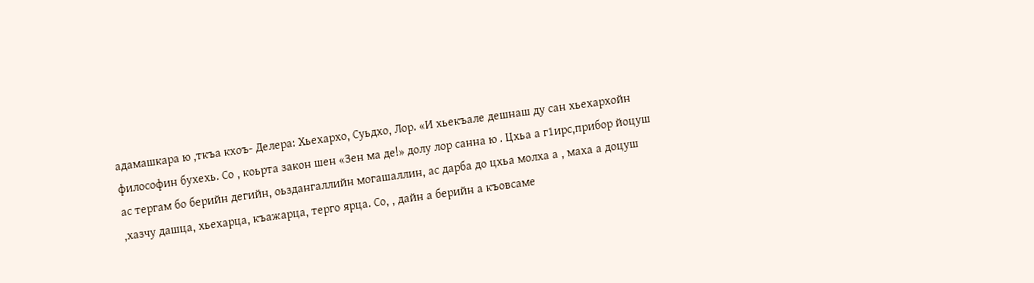адамашкара ю ,ткъа кхоъ- Делера: Хьехархо, Суьдхо, Лор. «И хьекъале дешнаш ду сан хьехархойн философин бухехь. Со , коьрта закон шен «Зен ма де!» долу лор санна ю . Цхьа а г1ирс,прибор йоцуш ас тергам бо берийн дегийн, оьздангаллийн могашаллин, ас дарба до цхьа молха а , маха а доцуш ,хазчу дашца, хьехарца, къажарца, терго ярца. Со, , дайн а берийн а къовсаме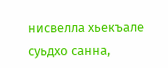нисвелла хьекъале суьдхо санна,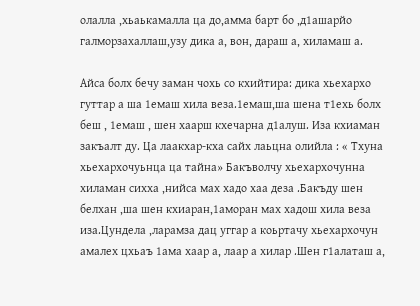олалла ,хьаькамалла ца до,амма барт бо ,д1ашарйо галморзахаллаш,узу дика а, вон, дараш а, хиламаш а.

Айса болх бечу заман чохь со кхийтира: дика хьехархо гуттар а ша 1емаш хила веза.1емаш,ша шена т1ехь болх беш , 1емаш , шен хаарш кхечарна д1алуш. Иза кхиаман закъалт ду. Ца лаакхар-кха сайх лаьцна олийла : « Тхуна хьехархочуьнца ца тайна» Бакъволчу хьехархочунна хиламан сихха ,нийса мах хадо хаа деза .Бакъду шен белхан ,ша шен кхиаран,1аморан мах хадош хила веза иза.Цундела ,ларамза дац уггар а коьртачу хьехархочун амалех цхьаъ 1ама хаар а, лаар а хилар .Шен г1алаташ а,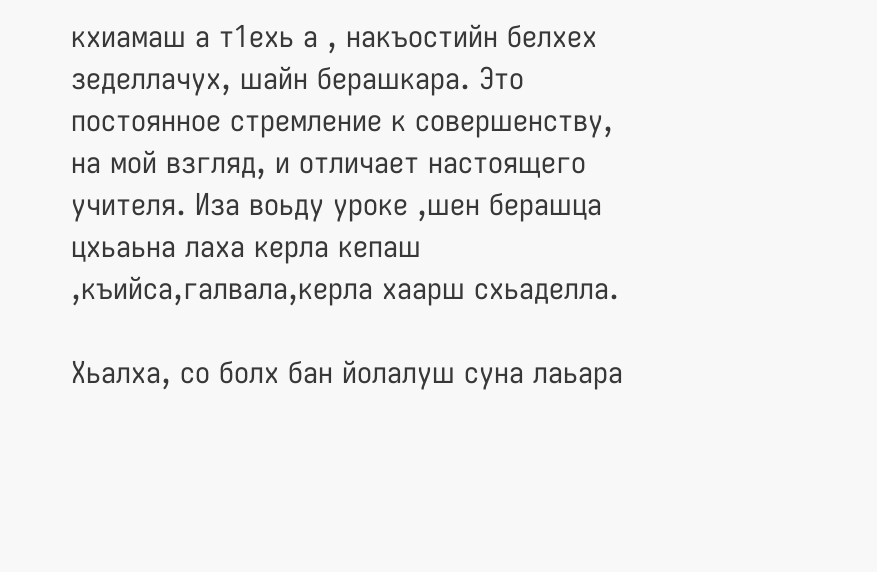кхиамаш а т1ехь а , накъостийн белхех зеделлачух, шайн берашкара. Это постоянное стремление к совершенству, на мой взгляд, и отличает настоящего учителя. Иза воьду уроке ,шен берашца цхьаьна лаха керла кепаш ,къийса,галвала,керла хаарш схьаделла.

Хьалха, со болх бан йолалуш суна лаьара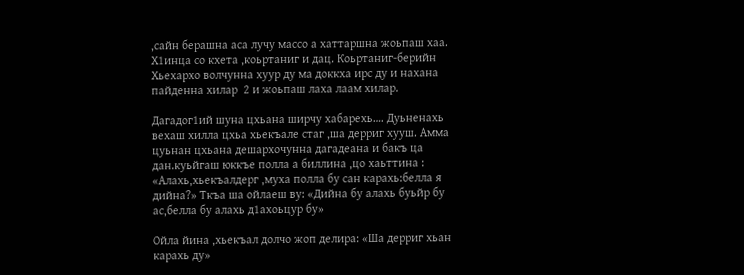,сайн берашна аса лучу массо а хаттаршна жоьпаш хаа. Х1инца со кхета ,коьртаниг и дац. Коьртаниг-берийн Хьехархо волчунна хуур ду ма доккха ирс ду и нахана пайденна хилар  2 и жоьпаш лаха лаам хилар.

Дагадог1ий шуна цхьана ширчу хабарехь…. Дуьненахь вехаш хилла цхьа хьекъале стаг ,ша дерриг хууш. Амма цуьнан цхьана дешархочунна дагадеана и бакъ ца дан.куьйгаш юккъе полла а биллина ,цо хаьттина : «Алахь,хьекъалдерг ,муха полла бу сан карахь:белла я дийна?» Ткъа ша ойлаеш ву: «Дийна бу алахь буьйр бу ас,белла бу алахь д1ахоьцур бу»

Ойла йина ,хьекъал долчо жоп делира: «Ша дерриг хьан карахь ду»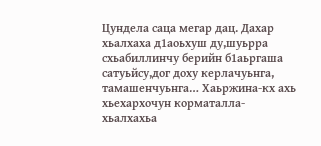Цундела саца мегар дац. Дахар хьалхаха д1аоьхуш ду,шуьрра схьабиллинчу берийн б1аьргаша сатуьйсу,дог доху керлачуьнга, тамашенчуьнга… Хаьржина-кх ахь хьехархочун корматалла- хьалхахьа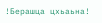!Берашца цхьаьна!